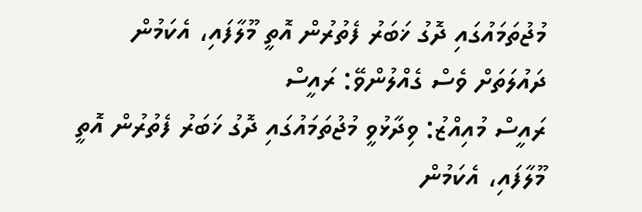މުޖުތަމައުގައި ދޮގު ޚަބަރު ފެތުރުން އޮތީ މޫލާފައި، އެކަމުން ދައުލަތަށް ވެސް ގެއްލުންވޭ: ރައީސް
ރައީސް މުއިއްޒު: ވިދާޅުވީ މުޖުތަމައުގައި ދޮގު ޚަބަރު ފެތުރުން އޮތީ މޫލާފައި، އެކަމުން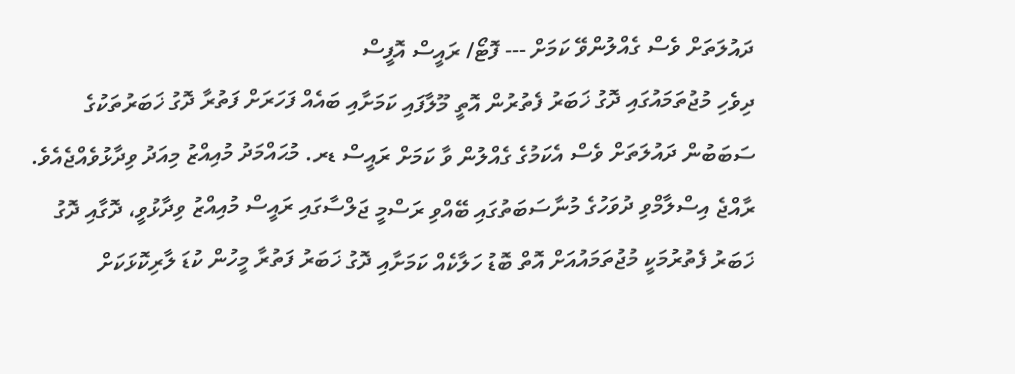ދައުލަތަށް ވެސް ގެއްލުންވޭ ކަމަށް --- ފޮޓޯ/ ރައީސް އޮފީސް
ދިވެހި މުޖުތަމައުގައި ދޮގު ޚަބަރު ފެތުރުން އޮތީ މޫލާފައި ކަމަށާއި ބައެއް ފަހަރަށް ފަތުރާ ދޮގު ޚަބަރުތަކުގެ ސަބަބުން ދައުލަތަށް ވެސް އެކަމުގެ ގެއްލުން ވާ ކަމަށް ރައީސް ޑރ. މުޙައްމަދު މުއިއްޒު މިއަދު ވިދާޅުވެއްޖެއެވެ.
ރާއްޖެ އިސްލާމްވި ދުވަހުގެ މުނާސަބަތުގައި ބޭއްވި ރަސްމީ ޖަލްސާގައި ރައީސް މުއިއްޒު ވިދާޅުވީ، ދޮގާއި ދޮގު ޚަބަރު ފެތުރުމަކީ މުޖުތަމައުއަށް އޮތް ބޮޑު ހަލާކެއް ކަމަށާއި ދޮގު ޚަބަރު ފަތުރާ މީހުން ކުޑަ ލާރިކޮޅަކަށް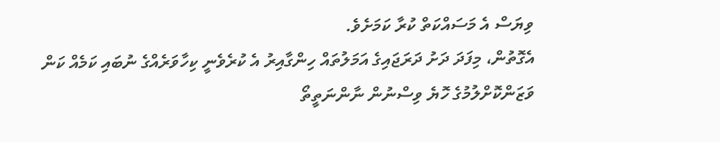ވިޔަސް އެ މަސައްކަތް ކުރާ ކަމަށެވެ.
އެގޮތުން، މިފަދަ ދަށު ދަރަޖައިގެ އަމަލުތައް ހިންގާއިރު އެ ކުރެވެނީ ކިހާވަރެއްގެ ނުބައި ކަމެއް ކަން ވަޒަންކޮށްލުމުގެ ހޮޔެ ވިސްނުން ނާންނަތީތޯ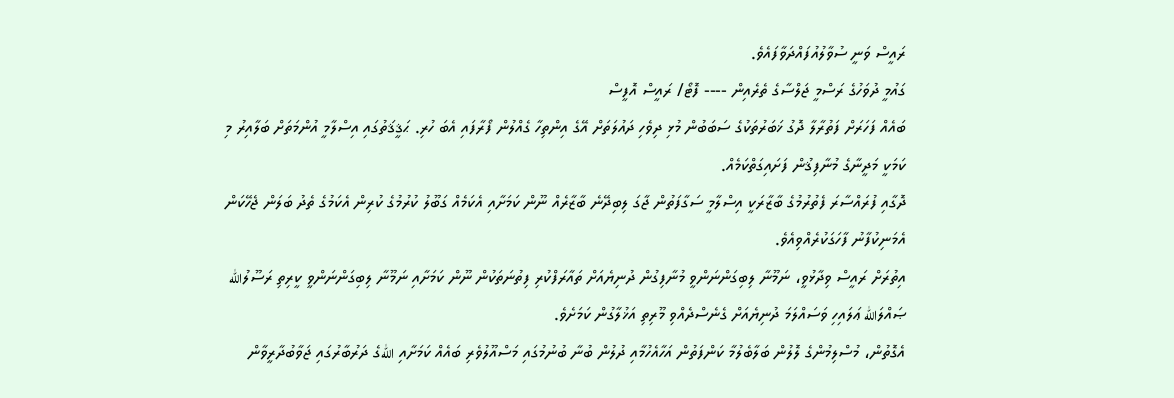ރައީސް ވަނީ ސުވާލުއުފައްދަވާފައެވެ.
ގައުމީ ދުވަހުގެ ރަސްމީ ޖަލްސާގެ ތެރެއިން ---- ފޮޓޯ/ ރައީސް އޮފީސް
ބައެއް ފަހަރަށް ފަތުރާލާ ދޮގު ޚަބަރުތަކުގެ ސަބަބުން މުޅި ދިވެހި ދައުލަތަށް އޭގެ އިންތިހާ ގެއްލުން ފޯރާފައި އެބަ ހުރި. ޙަޤީޤަތުގައި އިސްލާމީ އުންމަތަށް ބަލާއިރު މި ކަމަކީ މަދީނާގެ މުނާފިޤުން ފަށައިގަތްކަމެއް.
ދޮގާއި ފުރައްސާރަ ފެތުރުމުގެ ބާޒާރަކީ އިސްލާމީ ސަގާފަތުން ޖާގަ ލިބިދޭނެ ބާޒާރެއް ނޫން ކަމަށާއި އެކަމެއް ގަބޫލު ކުރުމުގެ ކުރިން އެކަމުގެ ތެދު ބަލަން ޖެހޭކަން އެމަނިކުފާނު ފާހަގަކުރެއްވިއެވެ.
އިތުރަށް ރައީސް ވިދާޅުވީ، ނަމޫނާ ލިބިގަންނަންވީ މުނާފިގުން ދުނިޔެއަށް ތައާރަފްކުރި ފިތުނަތަކުން ނޫން ކަމަށާއި ނަމޫނާ ލިބިގަންނަންވީ ކީރިތި ރަސޫލުالله ޞައްލަالله ޢަލައިހި ވަސައްލަމަ ދުނިޔެއަށް ގެނެސްދެއްވި މޫރިތި އަޚުލާގުން ކަމަށެވެ.
އެގޮތުން، މުސްލިމުންގެ ލޮލުން ބަލާބެލުމާ ކަންފަތުން އަހާއެހުމާއި ދުލުން ބުނާ ބުނުމުގައި މަސްއޫލުވެރި ބައެއް ކަމަށާއި اللهގެ ދަރުބާރުގައި ޖަވާބުދާރީވާން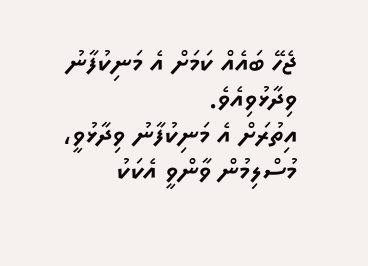ޖެހޭ ބައެއް ކަމަށް އެ މަނިކުފާނު ވިދާޅުވިއެވެ.
އިތުރަށް އެ މަނިކުފާނު ވިދާޅުވީ، މުސްލިމުން ވާންވީ އެކަކު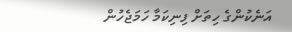އަނެކުންގެ ހިތަށް ފިނިކަމާ ހަމަޖެހުން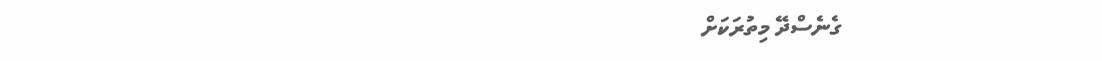ގެނެސްދޭ މިތުރަކަށް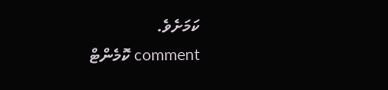ކަމަށެވެ.
comment ކޮމެންޓް